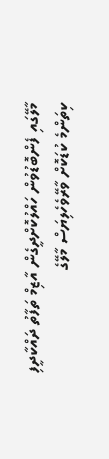މާލޭގައި ފެންބޮޑުވުން ހައްލުކޮށްދީގެން އާޒިމް ތަފާތު ދައްކާދީފި
ކިތަންމެ ކުޑަކޮށް ވާރޭވެހެލިޔަސް މާލޭގެ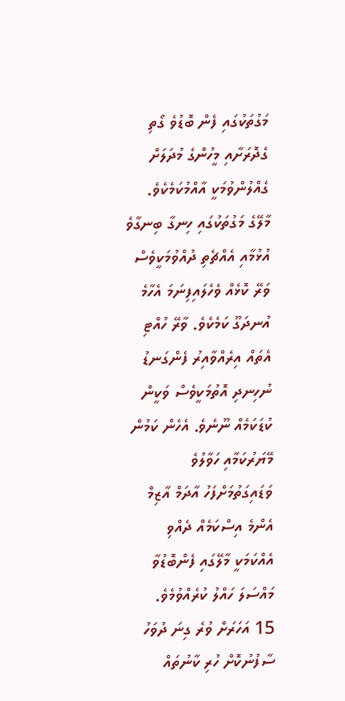މަގުތަކުގައި ފެން ބޮޑުވެ ގޯތި ގެދޮރަށާއި މީހުންގެ މުދަލަށް ގެއްލުންވުމަކީ އާއްމުކަމެކެވެ. މާލޭގެ މަގުތަކުގައި ހިނގާ ބިނގާވެ އުޅުމާއި އެއްޗެތި ދުއްވުމަކީވެސް ވަރޭ ކޮޅެއް ވެހެލައިފިނަމަ އެހާމެ އުނދަގޫ ކަމެކެވެ. ވާރޭ ހުއްޓި އެތައް އިރެއްވާއިރު ފެންގަނޑު ނުހިނދި އޮތުމަކީވެސް ވަކީން ކުޑަކަމެއް ނޫނެވެ. އެހެން ކަމުން މޭޔަރުކަމާއި ހަވާލުވެ ވަޑައިގަތުމަށްފަހު އާދަމް އާޒިމް އެންމެ އިސްކަމެއް ދެއްވި އެއްކަމަކީ މާލޭގައި ފެންބޮޑުވާ މައްސަލަ ހައްލު ކުރެއްވުމެވެ.
15 އަހަރަށް ވުރެ ގިނަ ދުވަހު ސާފުނުކޮށް ހުރި ކާނުތައް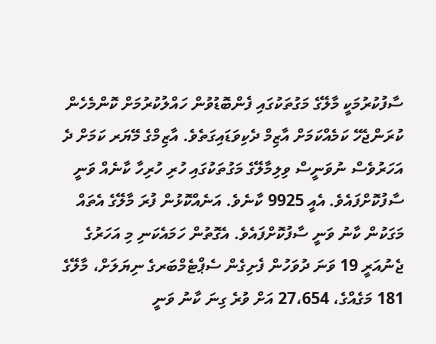ސާފުކުރުމަކީ މާލޭގެ މަގުތަކުގައި ފެންބޮޑުވުން ހައްލުކުރުމަށް ކޮންމެހެން ކުރަންޖެހޭ ކަމެއްކަމަށް އާޒިމް ދެކިވަޑައިގަތެވެ. އާޒިމްގެ މޭޔަރ ކަމަށް ދެ އަހަރުވެސް ނުވަނީސް ވިލިމާލޭގެ މަގުތަކުގައި ހުރި ހުރިހާ ކާނެއް ވަނީ ސާފުކޮށްފައެވެ. އެއީ 9925 ކާނެވެ. އަނެއްކޮޅުން ފުރަ މާލޭގެ އެތައް މަގަކުން ކާނު ވަނީ ސާފުކޮށްފައެވެ. އެގޮތުން ހަމައެކަނި މި އަހަރުގެ ޖެނުއަރީ 19 ވަނަ ދުވަހުން ފެށިގެން ސެޕްޓެމްބަރގެ ނިޔަލަށް، މާލޭގެ 181 މަގެއްގެ، 27،654 އަށް ވުރެ ގިނަ ކާނު ވަނީ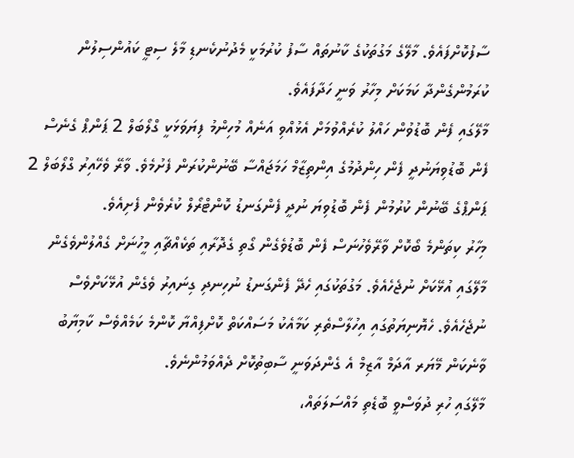ސާފުކޮށްފައެވެ. މާލޭގެ މަގުތަކުގެ ކާނުތައް ސާފު ކުރުމަކީ މެދުނުކެނޑި މާލެ ސިޓީ ކައުންސިލުން ކުރަމުންގެންދާ ކަމަކަށް މިހާރު ވަނީ ހަދާފައެވެ.
މާލޭގައި ފެން ބޮޑުވުން ހައްލު ކުރެއްވުމަށް އެޅުއްވި އަނެއް މުހިންމު ފިޔަވަޅަކީ ގްލޯބަލް 2 ޕަންޕް ގެނެސް ފެން ބޮޑުވިޔަނުދީ ފެން ހިންދުމުގެ އިންތިޒާމް ހަމަޖައްސާ ބޭނުންކުރަން ފެށުމެވެ. ވާރޭ ވެހޭއިރު ގްލޯބަލް 2 ޕަންޕްގެ ބޭނުން ކުރުމުން ފެން ބޮޑުވިޔަ ނުދީ ފެންގަނޑު ކޮންޓްރޯލް ކުރެވެން ފެށިއެވެ.
މިހާރު ކިތަންމެ ބޯކޮށް ވާރޭވެހުނަސް ފެން ބޮޑުވެގެން ގޯތި ގެދޮރާއި ތަކެއްޗާއި މީހުނަށް ގެއްލުންވެގެން މާލޭގައި އުޅޭކަށް ނުޖެހެއެވެ. މަގުތަކުގައި ހެދޭ ފެންގަނޑު ނުހިނދި ގިނައިރު ވެގެން އުޅޭކަށްވެސް ނުޖެހެއެވެ. ހެޔޮނިޔަތުގައި އިހުލާސްތެރި ކަމާއެކު މަސައްކަތް ކޮށްފިއްޔާ ކޮންމެ ކަމެއްވެސް ކާމިޔާބު ވާނެކަން މޭޔަރ އާދަމް އާޒިމް އެ ގެންދަވަނީ ސާބިތުކޮށް ދެއްވަމުންނެވެ.
މާލޭގައި ހުރި ދުވަސްވީ ބޮޑެތި މައްސަލަތައް،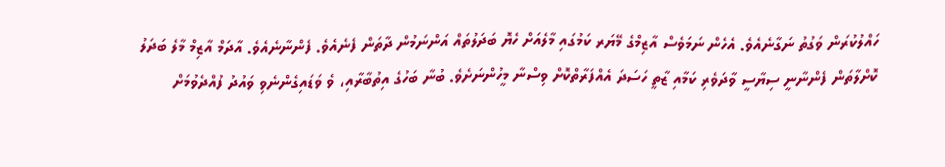ހައްލުކުރަން ވަގުތު ނަގާނެއެވެ. އެހެން ނަމަވެސް އާޒިމްގެ މޭޔަރ ކަމުގައި މާލެއަށް ހެޔޮ ބަދަލުތައް އަންނަމުން ދާތަން ފެނެއެވެ. ފެންނާނެއެވެ. އާދަމް އާޒިމް މާލެ ބަދަލު ކޮށްލާތަން ފެންނާނީ ސިޔާސީ ވާދަވެރި ކަމާއި ޒާތީ ހަސަދަ އެއްފަރާތްކޮށް ވިސްނާ މީހުންނަށެވެ. ބުނާ ބަހުގެ އިތުބާރާއި، ވެ ވަޑައިގެންނެވި ވައުދު ފުއްދެވުމަށް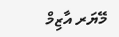މޭޔަރ އާޒިމް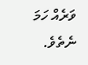ވަރެއް ހަމަ ނެތެވެ.